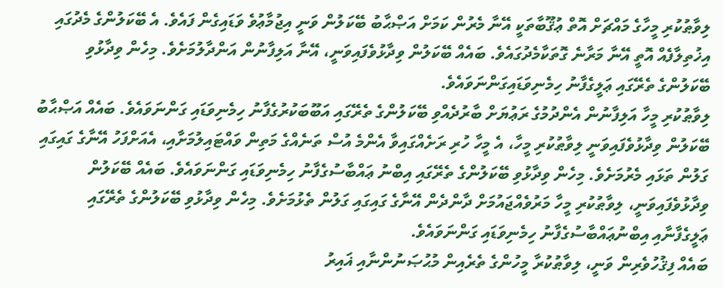ލިވާޠުކުރި މީހާގެ މައްޗަށް އޮތް ޢުޤޫބާތަކީ އޭނާ މެރުން ކަމަށް އަޞްޙާބު ބޭކަލުން ވަނީ އިޖުމާޢުވެ ވަޑައިގެން ފައެވެ. އެ ބޭކަލުންގެ މެދުގައި އިޚުތިލާފެއް އޮތީ އޭނާ މަރާނެ ގޮތަކާމެދުގައެވެ. ބައެއް ބޭކަލުން ވިދާޅުވެފައިވަނީ، އޭނާ އަލިފާނުން އަންދާލުމަށެވެ. މިހެން ވިދާޅުވި ބޭކަލުންގެ ތެރޭގައި ޢަލީގެފާނު ހިމެނިވަޑައިގަންނަވައެވެ.
ލިވާޠުކުރި މީހާ އަލިފާނުން އެންދުމުގެ ރަޢުޔަށް ބާރުދެއްވި ބޭކަލުންގެ ތެރޭގައި އަބޫބަކުރުގެފާނު ހިމެނިވަޑައި ގަންނަވައެވެ. ބައެއް އަޞްޙާބު ބޭކަލުން ވިދާޅުވެފައިވަނީ ލިވާޠުކުރި މީހާ، އެ މީހާ ހުރި ރަށެއްގައިވާ އެންމެ އުސް ތަނެއްގެ މަތިން ވައްޓައިލުމަށާއި، އެއަށްފަހު އޭނާގެ ގައިގައި ގަލުން ތަޅައި މެރުމަށެވެ. މިހެން ވިދާޅުވި ބޭކަލުންގެ ތެރޭގައި އިބްނު ޢައްބާސުގެފާނު ހިމެނިވަޑައި ގަންނަވައެވެ. ބައެއް ބޭކަލުން ވިދާޅުވެފައިވަނީ، ލިވާޠުކުރި މީހާ މަރުވެއްޖައުމަށް ދާންދެން އޭނާގެ ގައިގައި ގަލުން ތެޅުމަށެވެ. މިހެން ވިދާޅުވި ބޭކަލުންގެ ތެރޭގައި ޢަލީގެފާނާއި އިބްނުޢައްބާސުގެފާނު ހިމެނިވަޑައި ގަންނަވައެވެ.
ބައެއް ފިޤުހުވެރިން ވަނީ، ލިވާޠުކުރާ މީހުންގެ ތެރެއިން މުޙުޞަނުންނާއި ޣައިރު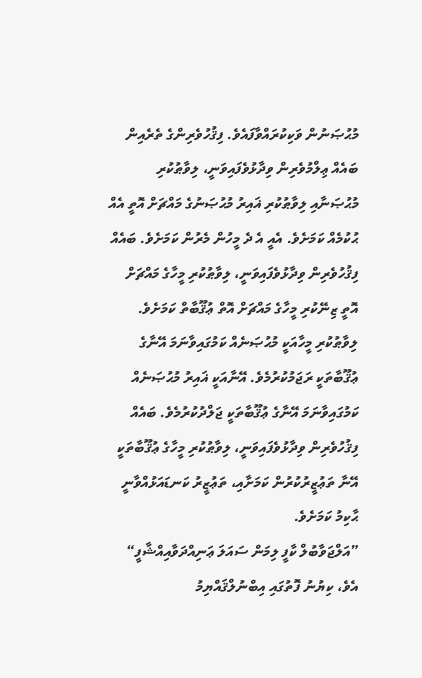މުޙުޞަނުން ވަކިކުރައްވާފައެވެ. ފިޤުހުވެރިންގެ ތެރެއިން ބައެއް ޢިލްމުވެރިން ވިދާޅުވެފައިވަނީ، ލިވާޠުކުރި މުޙުޞަނާއި ލިވާޠުކުރި ޣައިރު މުޙުޞަނުގެ މައްޗަށް އޮތީ އެއް ޙުކުމެއް ކަމަށެވެ. އެއީ އެ ދެ މީހުން މެރުން ކަމަށެވެ. ބައެއް ފިޤުހުވެރިން ވިދާޅުވެފައިވަނީ، ލިވާޠުކުރި މީހާގެ މައްޗަށް އޮތީ ޒިނޭކުރި މީހާގެ މައްޗަށް އޮތް ޢުޤޫބާތް ކަމަށެވެ. ލިވާޠުކުރި މީހާއަކީ މުޙުޞަނެއް ކަމުގައިވާނަމަ އޭނާގެ ޢުޤޫބާތަކީ ރަޖަމުކުރުމެވެ. އޭނާއަކީ ޣައިރު މުޙުޞަނެއް ކަމުގައިވާނަމަ އޭނާގެ ޢުޤޫބާތަކީ ޖަލްދުކުރުމެވެ. ބައެއް ފިޤުހުވެރިން ވިދާޅުވެފައިވަނީ، ލިވާޠުކުރި މީހާގެ ޢުޤޫބާތަކީ އޭނާ ތަޢުޒީރުކުރުން ކަމަށާއި، ތަޢުޒީރު ކަނޑައަޅުއްވާނީ ޙާކިމު ކަމަށެވެ.
”އަލްޖަވާބުލް ކާފީ ލިމަން ސައަލަ ޢަނިއްދަވާއިއްޝާފީ“ އެވެ، ކިޔުނު ފޮތުގައި އިބްނުލްޤައްޔިމު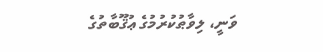ވަނީ، ލިވާޠުކުރުމުގެ ޢުޤޫބާތުގެ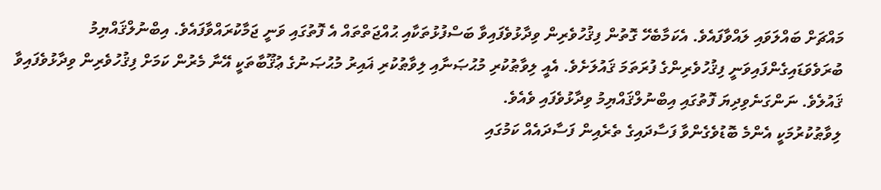މައްޗަށް ބައްލަވައި ލައްވާފައެވެ. އެކަމާބެހޭ ގޮތުން ފިޤުހުވެރިން ވިދާޅުވެފައިވާ ބަސްފުޅުތަކާއި ޙުއްޖަތްތައް އެ ފޮތުގައި ވަނީ ޖަމާކުރައްވާފައެވެ. އިބްނުލްޤައްޔިމު ބުރަވެވަޑައިގެންފައިވަނީ ފިޤުހުވެރިންގެ ފުރަތަމަ ޤައުލަށެވެ. އެއީ ލިވާޠުކުރި މުޙުޞަނާއި ލިވާޠުކުރި ޣައިރު މުޙުޞަނުގެ ޢުޤޫބާތަކީ އޭނާ މެރުން ކަމަށް ފިޤުހުވެރިން ވިދާޅުވެފައިވާ ޤައުލެވެ. ނަންގަނެވިދިޔަ ފޮތުގައި އިބްނުލްޤައްޔިމު ވިދާޅުވެފައި ވެއެވެ.
ލިވާޠުކުރުމަކީ އެންމެ ބޮޑުވެގެންވާ ފަސާދައިގެ ތެރެއިން ފަސާދައެއް ކަމުގައި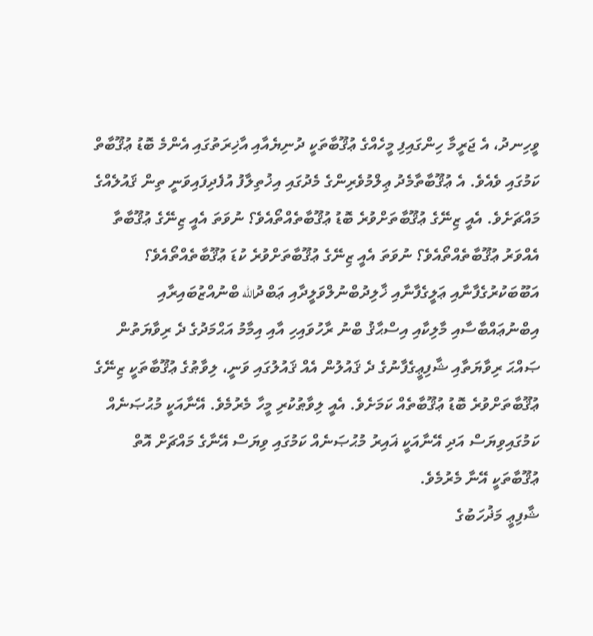ވީހިނދު، އެ ޖަރީމާ ހިންގައިފި މީހެއްގެ ޢުޤޫބާތަކީ ދުނިޔެއާއި އާޚިރަތުގައި އެންމެ ބޮޑު ޢުޤޫބާތް ކަމުގައި ވެއެވެ. އެ ޢުޤޫބާތާމެދު ޢިލްމުވެރިންގެ މެދުގައި އިޚުތިލާފު އުފެދިފައިވަނީ ތިން ޤައުލެއްގެ މައްޗަށެވެ. އެއީ ޒިނޭގެ ޢުޤޫބާތަށްވުރެ ބޮޑު ޢުޤޫބާތެއްތޯއެވެ؟ ނުވަތަ އެއީ ޒިނޭގެ ޢުޤޫބާތާ އެއްވަރު ޢުޤޫބާތެއްތޯއެވެ؟ ނުވަތަ އެއީ ޒިނޭގެ ޢުޤޫބާތަށްވުރެ ކުޑަ ޢުޤޫބާތެއްތޯއެވެ؟
އަބޫބަކުރުގެފާނާއި ޢަލީގެފާނާއި ޚާލިދުބްނުލްވަލީދާއި ޢަބްދުالله ބްނުއްޒުބައިރާއި އިބްނުޢައްބާސާއި މާލިކާއި އިސްޙާޤު ބްނު ރާހުވައިހި އާއި އިމާމު އަޙްމަދުގެ ދެ ރިވާޔަތުން ޞައްޙަ ރިވާޔަތާއި ޝާފިޢީގެފާނުގެ ދެ ޤައުލުން އެއް ޤައުލުގައި ވަނީ، ލިވާޠުގެ ޢުޤޫބާތަކީ ޒިނޭގެ ޢުޤޫބާތަށްވުރެ ބޮޑު ޢުޤޫބާތެއް ކަމަށެވެ. އެއީ ލިވާޠުކުރި މީހާ މެރުމެވެ. އޭނާއަކީ މުޙުޞަނެއް ކަމުގައިވިޔަސް އަދި އޭނާއަކީ ޣައިރު މުޙުޞަނެއް ކަމުގައި ވިޔަސް އޭނާގެ މައްޗަށް އޮތް ޢުޤޫބާތަކީ އޭނާ މެރުމެވެ.
ޝާފިޢީ މަޛުހަބުގެ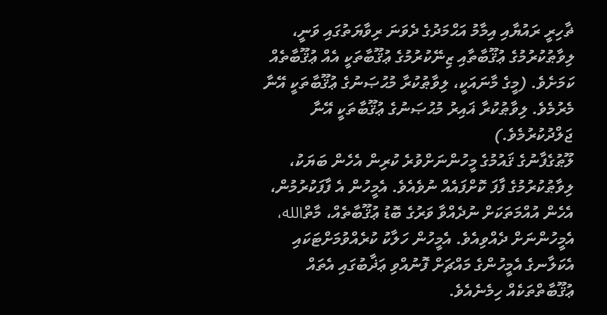ޡާހިރީ ރައުޔާއި އިމާމު އަޙްމަދުގެ ދެވަނަ ރިވާޔަތުގައި ވަނީ، ލިވާޠުކުރުމުގެ ޢުޤޫބާތާއި ޒިނޭކުރުމުގެ ޢުޤޫބާތަކީ އެއް ޢުޤޫބާތެއް ކަމަށެވެ. (މީގެ މާނައަކީ، ލިވާޠުކުރާ މުޙުޞަނުގެ ޢުޤޫބާތަކީ އޭނާ މެރުމެވެ. ލިވާޠުކުރާ ޣައިރު މުޙުޞަނުގެ ޢުޤޫބާތަކީ އޭނާ ޖަލްދުކުރުމެވެ.)
ލޫޠުގެފާނުގެ ޤައުމުގެ މީހުންނަށްވުރެ ކުރިން އެހެން ބަޔަކު، ލިވާޠުކުރުމުގެ ފާފަ ކޮށްފައެއް ނުވެއެވެ. އެމީހުން އެ ފާފަކުރުމުން، އެހެން އުއްމަތަކަށް ނުދެއްވާ ވަރުގެ ބޮޑު ޢުޤޫބާތެއް، މާތްالله، އެމީހުންނަށް ދެއްވިއެވެ. އެމީހުން ހަލާކު ކުރެއްވުމަށްޓަކައި އެކަލާނގެ އެމީހުންގެ މައްޗަށް ފޮނުއްވި ޢަޛާބުގައި އެތައް ޢުޤޫބާތްތަކެއް ހިމެނެއެވެ.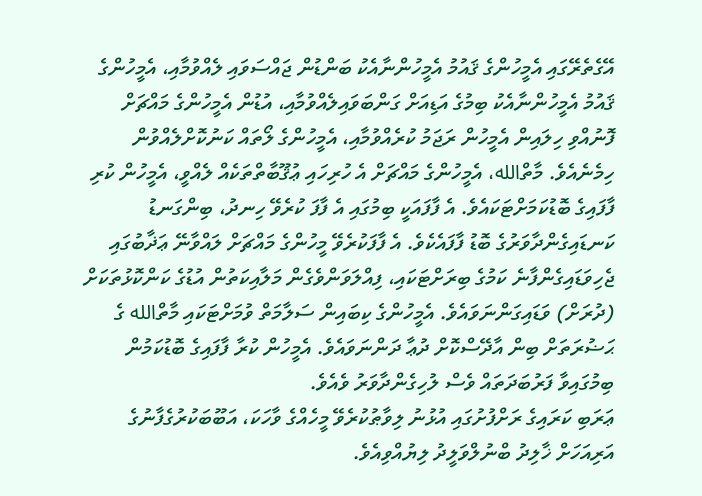އޭގެތެރޭގައި އެމީހުންގެ ޤައުމު އެމީހުންނާއެކު ބަންޑުން ޖައްސަވައި ލެއްވުމާއި، އެމީހުންގެ ޤައުމު އެމީހުންނާއެކު ބިމުގެ އަޑިއަށް ގަންބަވައިލެއްވުމާއި، އުޑުން އެމީހުންގެ މައްޗަށް ފޮނުއްވި ހިލައިން އެމީހުން ރަޖަމު ކުރެއްވުމާއި، އެމީހުންގެ ލޯތައް ކަނުކޮށްލެއްވުން ހިމެނެއެވެ. މާތްالله، އެމީހުންގެ މައްޗަށް އެ ހުރިހައި ޢުޤޫބާތްތަކެއް ލެއްވީ، އެމީހުން ކުރި ފާފައިގެ ބޮޑުކަމަށްޓަކައެވެ. އެ ފާފައަކީ ބިމުގައި އެ ފާފަ ކުރެވޭ ހިނދު، ބިންގަނޑު ކަނޑައިގެންދާވަރުގެ ބޮޑު ފާފައެކެވެ. އެ ފާފަކުރެވޭ މީހުންގެ މައްޗަށް ލައްވާނޭ ޢަޛާބުގައި ޖެހިވަޑައިގެންފާނެ ކަމުގެ ބިރަށްޓަކައި، ފިއްލަވަންވެގެން މަލާއިކަތުން އުޑުގެ ކަންކޮޅުތަކަށް (ދުރަށް) ވަޑައިގަންނަވައެވެ. އެމީހުންގެ ކިބައިން ސަލާމަތް ވުމަށްޓަކައި މާތްالله ގެ ޙަޟުރަތަށް ބިން އާދޭސްކޮށް ދުޢާ ދަންނަވައެވެ. އެމީހުން ކުރާ ފާފައިގެ ބޮޑުކަމުން ބިމުގައިވާ ފަރުބަދަތައް ވެސް ލުހިގެންދާވަރު ވެއެވެ.
ޢަރަބި ކަރައިގެ ރަށްފުށުގައި އުޅުނު ލިވާޠުކުރެވޭ މީހެއްގެ ވާހަކަ، އަބޫބަކުރުގެފާނުގެ އަރިއަހަށް ޚާލިދު ބްނުލްވަލީދު ލިޔުއްވިއެވެ.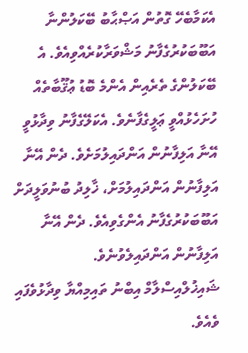އެކަމާބެހޭ ގޮތުން އަޞްޙާބު ބޭކަލުންނާ އަބޫބަކުރުގެފާނު މަޝްވަރާކުރެއްވިއެވެ. އެ ބޭކަލުންގެ ތެރެއިން އެންމެ ބޮޑު ޢުޤޫބާތެއް ހުށަހެޅުއްވީ ޢަލީގެފާނެވެ. އެކަލޭގެފާނު ވިދާޅުވީ އޭނާ އަލިފާނުން އަންދައިލުމަށެވެ. ދެން އޭނާ އަލިފާނުން އަންދައިލުމަށް، ޚާލިދު ބުނުވަލީދަށް އަބޫބަކުރުގެފާނު އެންގެވިއެވެ. ދެން އޭނާ އަލިފާނުން އަންދައިލެވުނެވެ.
ޝައިޚުލްއިސްލާމް އިބްނު ތައިމިއްޔާ ވިދާޅުވެފައި ވެއެވެ.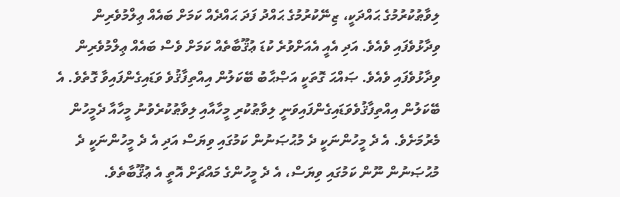ލިވާޠުކުރުމުގެ ޙައްދަކީ، ޒިނޭކުރުމުގެ ޙައްދު ފަދަ ޙައްދެއް ކަމަށް ބައެއް ޢިލްމުވެރިން ވިދާޅުވެފައި ވެއެވެ. އަދި އެއީ އެއަށްވުރެ ކުޑަ ޢުޤޫބާތެއް ކަމަށް ވެސް ބައެއް ޢިލްމުވެރިން ވިދާޅުވެފައި ވެއެވެ. ޞައްޙަ ގޮތަކީ އަޞްޙާބު ބޭކަލުން އިއްތިފާޤުވެ ވަޑައިގެންފައިވާ ގޮތެވެ. އެ ބޭކަލުން އިއްތިފާޤުވެވަޑައިގެންފައިވަނީ ލިވާޠުކުރި މީހާއާއި ލިވާޠުކުރެވުނު މީހާއާ ދެމީހުން މެރުމަށެވެ. އެ ދެ މީހުންނަކީ ދެ މުޙުޞަނުން ކަމުގައި ވިޔަސް އަދި އެ ދެ މީހުންނަކީ ދެ މުޙުޞަނުން ނޫން ކަމުގައި ވިޔަސް، އެ ދެ މީހުންގެ މައްޗަށް އޮތީ އެ ޢުޤޫބާތެވެ.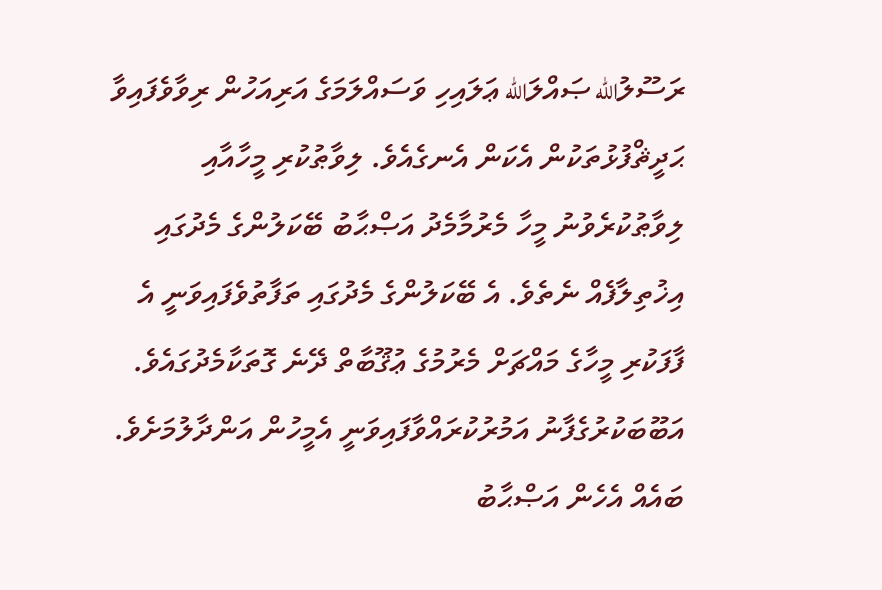ރަސޫލުالله ޞައްލަالله ޢަލައިހި ވަސައްލަމަގެ އަރިއަހުން ރިވާވެފައިވާ ޙަދީޘްފުޅުތަކުން އެކަން އެނގެއެވެ. ލިވާޠުކުރި މީހާއާއި ލިވާޠުކުރެވުނު މީހާ މެރުމާމެދު އަޞްޙާބު ބޭކަލުންގެ މެދުގައި އިޚުތިލާފެއް ނެތެވެ. އެ ބޭކަލުންގެ މެދުގައި ތަފާތުވެފައިވަނީ އެ ފާފަކުރި މީހާގެ މައްޗަށް މެރުމުގެ ޢުޤޫބާތް ދޭނެ ގޮތަކާމެދުގައެވެ. އަބޫބަކުރުގެފާނު އަމުރުކުރައްވާފައިވަނީ އެމީހުން އަންދާލުމަށެވެ. ބައެއް އެހެން އަޞްޙާބު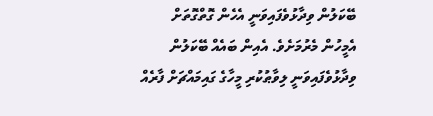ބޭކަލުން ވިދާޅުވެފައިވަނީ އެހެން ގޮތްގޮތަށް އެމީހުން މެރުމަށެވެ. އެއިން ބައެއް ބޭކަލުން ވިދާޅުވެފައިވަނީ ލިވާޠުކުރި މީހާގެ ގައިމައްޗަށް ފާރެއް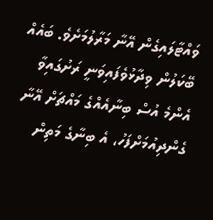ވައްޓާލައިގެން އޭނާ މަރާލުމަށެވެ. ބައެއް ބޭކަލުން ވިދާޅުވެފައިވަނީ ރަށުގައިވާ އެންމެ އުސް ބިނާއެއްގެ މައްޗަށް އޭނާ ގެންދިއުމަށްފަހު، އެ ބިނާގެ މަތިން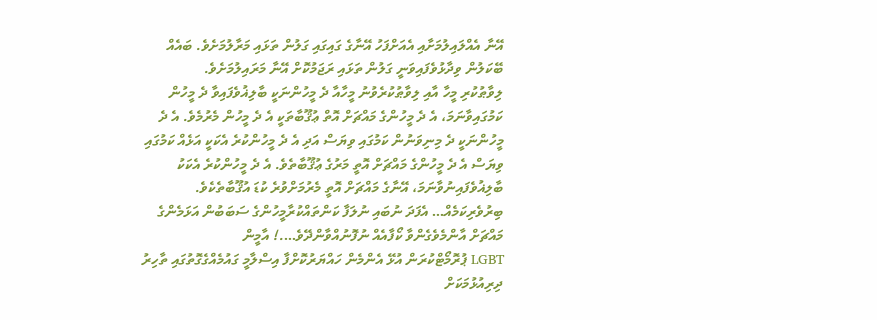އޭނާ އެއްލައިލުމަށާއި އެއަށްފަހު އޭނާގެ ގައިގައި ގަލުން ތަޅައި މަރާލުމަށެވެ. ބައެއް ބޭކަލުން ވިދާޅުވެފައިވަނީ ގަލުން ތަޅައި ރަޖަމުކޮށް އޭނާ މަރައިލުމަށެވެ.
ލިވާޠުކުރި މީހާ އާއި ލިވާޠުކުރެވުނު މީހާއާ ދެ މީހުންނަކީ ބާލިޣުވެފައިވާ ދެ މީހުން ކަމުގައިވާނަމަ، އެ ދެ މީހުންގެ މައްޗަށް އޮތް ޢުޤޫބާތަކީ އެ ދެ މީހުން މެރުމެވެ. އެ ދެ މީހުންނަކީ ދެ މިނިވަނުން ކަމުގައި ވިޔަސް އަދި އެ ދެ މީހުންކުރެ އެކަކީ އަޅެއް ކަމުގައި ވިޔަސް އެ ދެ މީހުންގެ މައްޗަށް އޮތީ މަރުގެ ޢުޤޫބާތެވެ. އެ ދެ މީހުންކުރެ އެކަކު ބާލިޣުވެފައިނުވާނަމަ، އޭނާގެ މައްޗަށް އޮތީ މެރުމަށްވުރެ ކުޑަ އުޤޫބާތެކެވެ.
ބިރުވެރިކަމެއް… އެފަދަ ނުބައި ނުލަފާ ކަންތައްކުރާމީހުންގެ ސަބަބުން އަޅަމެންގެ މައްޗަށް އާންމެވެގެންވާ ކޯފާއެއް ނުފޮނުއްވާންދޭވެ….! އާމީން
LGBT ޕުރޮމޯޓްކުރަން އުޅޭ އެންމެން ހައްޔަރުކޮށްފާ އިސްލާމީ ގައުމެއްގެގޮތުގައި ތާހިރު ދިރިއުޅުމަކަށް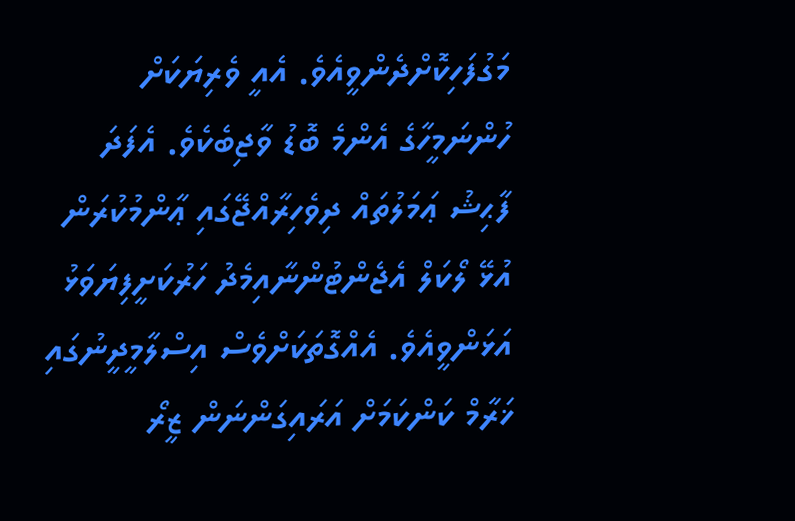މަގުފަހިކޮށްދެންވީއެވެ. އެއީ ވެރިޔަކަށް ހުންނަމީހާގެ އެންމެ ބޮޑު ވާޖިބެކެވެ. އެފަދަ ފާޙިޝު ޢަމަލުތައް ދިވެހިރާއްޖޭގައި ޢާންމުކުރަން އުޅޭ ލޯކަލް އެޖެންޓުންނާއިމެދު ހަރުކަށީފިޔަވަޅު އަޅަންވީއެވެ. އެއްގޮތަކަށްވެސް އިސްލާމީދީނުގައި ޚަރާމް ކަންކަމަށް އަރައިގަންނަން ޒީރޯ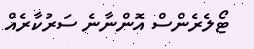ޓޯލެރެންސް އޮންނާނެ ސަރުކާރެއް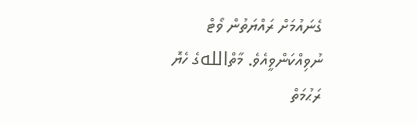ގެނައުމަށް ރައްޔަތުން ވޯޓް ނުވިއްކަންވީއެވެ. މާތްاللهގެ ހެޔޮ ރަޙުމަތް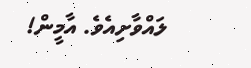ލައްވާށިއެވެ. އާމީން!